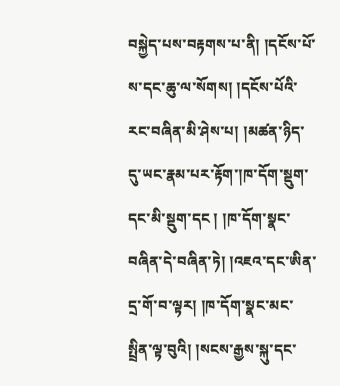བསྐྱེད་པས་བརྟགས་པ་ནི། །དངོས་པོ་ས་དང་ཆུ་ལ་སོགས། །དངོས་པོའི་རང་བཞིན་མི་ཤེས་པ། །མཚན་ཉིད་དུ་ཡང་རྣམ་པར་རྟོག་།ཁ་དོག་སྡུག་དང་མི་སྡུག་དང ། །ཁ་དོག་སྣང་བཞིན་དེ་བཞིན་ཏེ། །འཇའ་དང་ཨིན་དྲ་གོ་བ་ལྟར། །ཁ་དོག་སྣང་མང་སྤྲིན་ལྟ་བུའི། །སངས་རྒྱས་སྐུ་དང་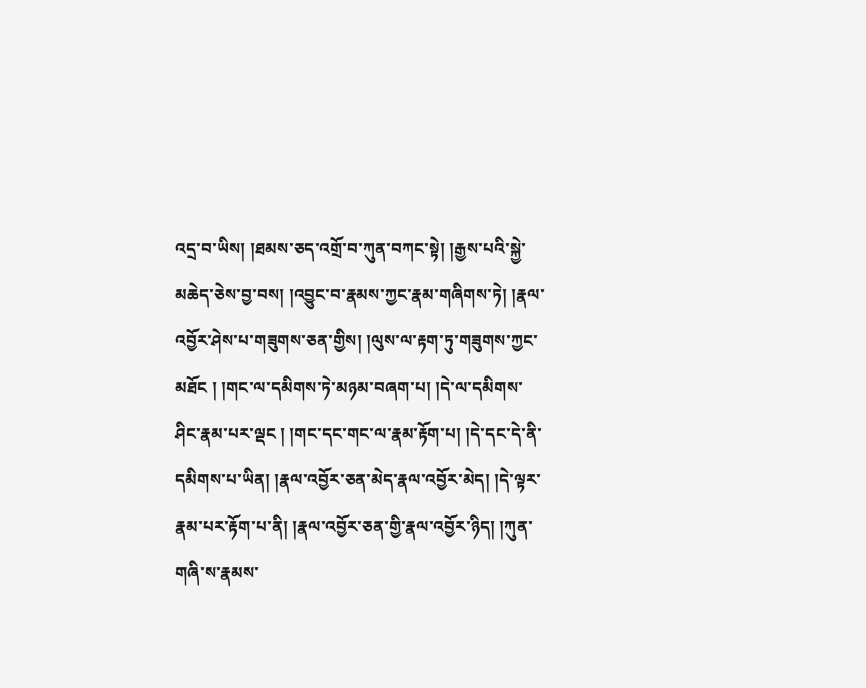འདྲ་བ་ཡིས། །ཐམས་ཅད་འགྲོ་བ་ཀུན་བཀང་སྟེ། །རྒྱས་པའི་སྐྱེ་མཆེད་ཅེས་བྱ་བས། །འབྱུང་བ་རྣམས་ཀྱང་རྣམ་གཞིགས་ཏེ། །རྣལ་འབྱོར་ཤེས་པ་གཟུགས་ཅན་གྱིས། །ལུས་ལ་རྟག་ཏུ་གཟུགས་ཀྱང་མཐོང ། །གང་ལ་དམིགས་ཏེ་མཉམ་བཞག་པ། །དེ་ལ་དམིགས་ཤིང་རྣམ་པར་ལྡང ། །གང་དང་གང་ལ་རྣམ་རྟོག་པ། །དེ་དང་དེ་ནི་དམིགས་པ་ཡིན། །རྣལ་འབྱོར་ཅན་མེད་རྣལ་འབྱོར་མེད། །དེ་ལྟར་རྣམ་པར་རྟོག་པ་ནི། །རྣལ་འབྱོར་ཅན་གྱི་རྣལ་འབྱོར་ཉིད། །ཀུན་གཞི་ས་རྣམས་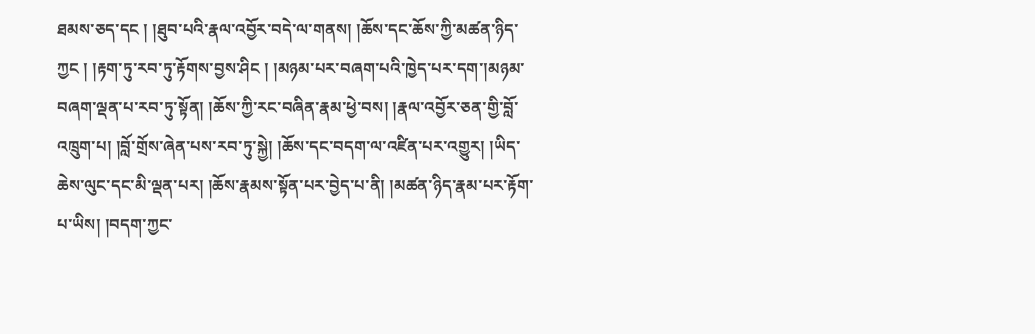ཐམས་ཅད་དང ། །ཐུབ་པའི་རྣལ་འབྱོར་བདེ་ལ་གནས། །ཆོས་དང་ཆོས་ཀྱི་མཚན་ཉིད་ཀྱང ། །རྟག་ཏུ་རབ་ཏུ་རྟོགས་བྱས་ཤིང ། །མཉམ་པར་བཞག་པའི་ཁྱེད་པར་དག་།མཉམ་བཞག་ལྡན་པ་རབ་ཏུ་སྟོན། །ཆོས་ཀྱི་རང་བཞིན་རྣམ་ཕྱེ་བས། །རྣལ་འབྱོར་ཅན་གྱི་བློ་འཁྲུག་པ། །བློ་གྲོས་ཞེན་པས་རབ་ཏུ་སྐྱེ། །ཆོས་དང་བདག་ལ་འཛིན་པར་འགྱུར། །ཡིད་ཆེས་ལུང་དང་མི་ལྡན་པར། །ཆོས་རྣམས་སྟོན་པར་བྱེད་པ་ནི། །མཚན་ཉིད་རྣམ་པར་རྟོག་པ་ཡིས། །བདག་ཀྱང་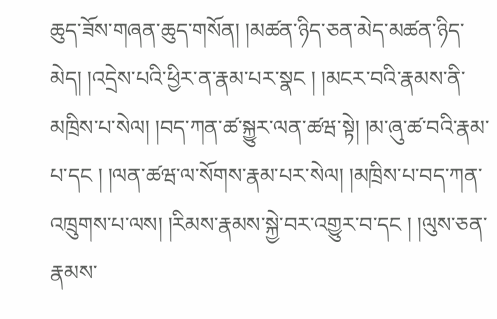ཆུད་ཟོས་གཞན་ཆུད་གསོན། །མཚན་ཉིད་ཅན་མེད་མཚན་ཉིད་མེད། །འདྲེས་པའི་ཕྱིར་ན་རྣམ་པར་སྣང ། །མངར་བའི་རྣམས་ནི་མཁྲིས་པ་སེལ། །བད་ཀན་ཚ་སྐྱུར་ལན་ཚཝ་སྟེ། །མ་ཞུ་ཚ་བའི་རྣམ་པ་དང ། །ལན་ཚཝ་ལ་སོགས་རྣམ་པར་སེལ། །མཁྲིས་པ་བད་ཀན་འཁྲུགས་པ་ལས། །རིམས་རྣམས་སྐྱེ་བར་འགྱུར་བ་དང ། །ལུས་ཅན་རྣམས་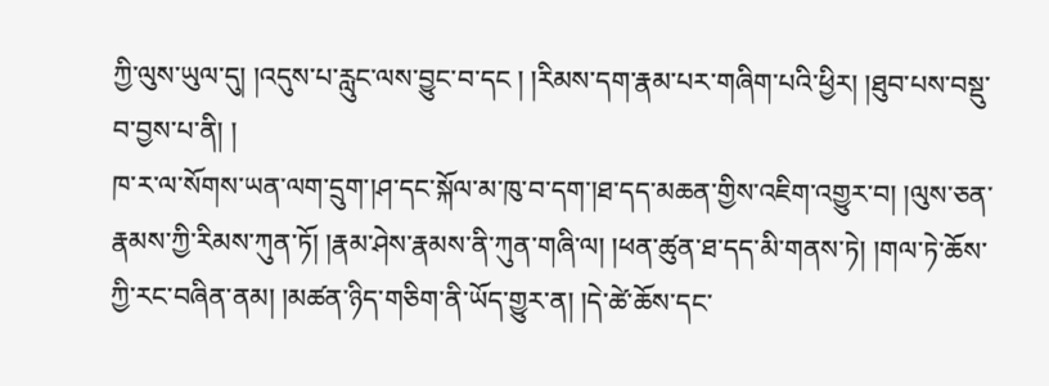ཀྱི་ལུས་ཡུལ་དུ། །འདུས་པ་རླུང་ལས་བྱུང་བ་དང ། །རིམས་དག་རྣམ་པར་གཞིག་པའི་ཕྱིར། །ཐུབ་པས་བསྡུ་བ་བྱས་པ་ནི། །
ཁ་ར་ལ་སོགས་ཡན་ལག་དྲུག་།ཤ་དང་སྐོལ་མ་ཁུ་བ་དག་།ཐ་དད་མཆན་གྱིས་འཇིག་འགྱུར་བ། །ལུས་ཅན་རྣམས་ཀྱི་རིམས་ཀུན་ཏོ། །རྣམ་ཤེས་རྣམས་ནི་ཀུན་གཞི་ལ། །ཕན་ཚུན་ཐ་དད་མི་གནས་ཏེ། །གལ་ཏེ་ཆོས་ཀྱི་རང་བཞིན་ནམ། །མཚན་ཉིད་གཅིག་ནི་ཡོད་གྱུར་ན། །དེ་ཚེ་ཆོས་དང་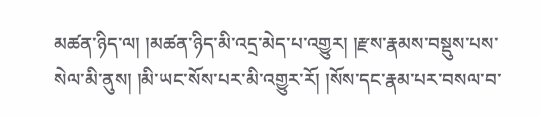མཚན་ཉིད་ལ། །མཚན་ཉིད་མི་འདྲ་མེད་པ་འགྱུར། །རྫས་རྣམས་བསྡུས་པས་སེལ་མི་ནུས། །མི་ཡང་སོས་པར་མི་འགྱུར་རོ། །སོས་དང་རྣམ་པར་བསལ་བ་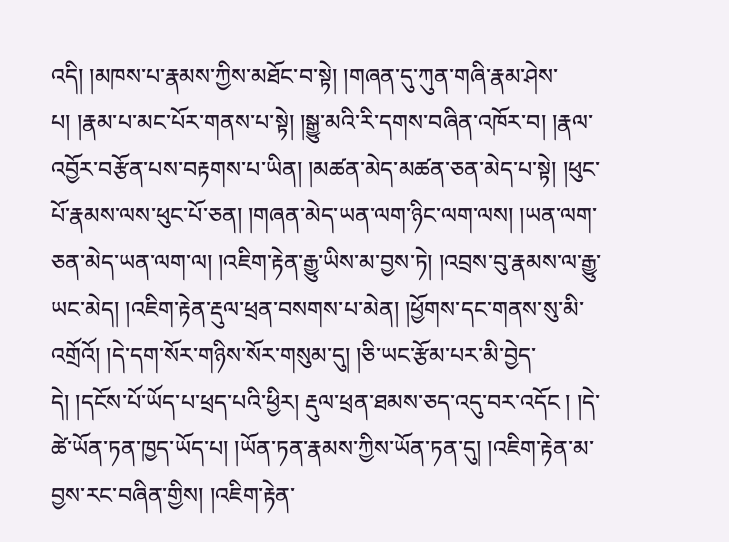འདི། །མཁས་པ་རྣམས་ཀྱིས་མཐོང་བ་སྟེ། །གཞན་དུ་ཀུན་གཞི་རྣམ་ཤེས་པ། །རྣམ་པ་མང་པོར་གནས་པ་སྟེ། །སྒྱུ་མའི་རི་དགས་བཞིན་འཁོར་བ། །རྣལ་འབྱོར་བརྩོན་པས་བརྟགས་པ་ཡིན། །མཚན་མེད་མཚན་ཅན་མེད་པ་སྟེ། །ཕུང་པོ་རྣམས་ལས་ཕུང་པོ་ཅན། །གཞན་མེད་ཡན་ལག་ཉིང་ལག་ལས། །ཡན་ལག་ཅན་མེད་ཡན་ལག་ལ། །འཇིག་རྟེན་རྒྱུ་ཡིས་མ་བྱས་ཏེ། །འབྲས་བུ་རྣམས་ལ་རྒྱུ་ཡང་མེད། །འཇིག་རྟེན་རྡུལ་ཕྲན་བསགས་པ་མེན། །ཕྱོགས་དང་གནས་སུ་མི་འགྲོའོ། །དེ་དག་སོར་གཉིས་སོར་གསུམ་དུ། །ཅི་ཡང་རྩོམ་པར་མི་བྱེད་དེ། །དངོས་པོ་ཡོད་པ་ཕྲད་པའི་ཕྱིར། རྡུལ་ཕྲན་ཐམས་ཅད་འདུ་བར་འདོང ། །དེ་ཚེ་ཡོན་ཏན་ཁྱད་ཡོད་པ། །ཡོན་ཏན་རྣམས་ཀྱིས་ཡོན་ཏན་དུ། །འཇིག་རྟེན་མ་བྱས་རང་བཞིན་གྱིས། །འཇིག་རྟེན་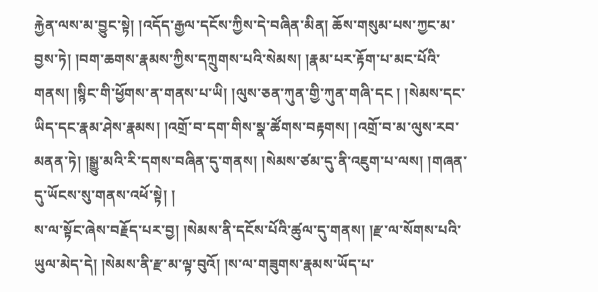རྐྱེན་ལས་མ་བྱུང་སྟེ། །འདོད་རྒྱལ་དངོས་ཀྱིས་དེ་བཞིན་མིན། ཆོས་གསུམ་པས་ཀྱང་མ་བྱས་ཏེ། །བག་ཆགས་རྣམས་ཀྱིས་དཀྲུགས་པའི་སེམས། །རྣམ་པར་རྟོག་པ་མང་པོའི་གནས། །སྙིང་གི་ཕྱོགས་ན་གནས་པ་ཡི། །ལུས་ཅན་ཀུན་གྱི་ཀུན་གཞི་དང ། །སེམས་དང་ཡིད་དང་རྣམ་ཤེས་རྣམས། །འགྲོ་བ་དག་གིས་སྣ་ཚོགས་བརྟགས། །འགྲོ་བ་མ་ལུས་རབ་མནན་ཏེ། །སྒྱུ་མའི་རི་དགས་བཞིན་དུ་གནས། །སེམས་ཙམ་དུ་ནི་འཇུག་པ་ལས། །གཞན་དུ་ཡོངས་སུ་གནས་འཕོ་སྟེ། །
ས་ལ་སྟོང་ཞེས་བརྗོད་པར་བྱ། །སེམས་ནི་དངོས་པོའི་ཚུལ་དུ་གནས། །རྫ་ལ་སོགས་པའི་ཡུལ་མེད་དེ། །སེམས་ནི་རྫ་མ་ལྟ་བུའོ། །ས་ལ་གཟུགས་རྣམས་ཡོད་པ་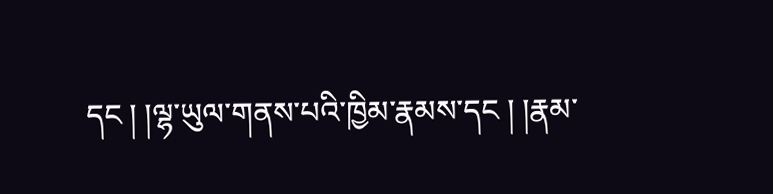དང ། །ལྷ་ཡུལ་གནས་པའི་ཁྱིམ་རྣམས་དང ། །རྣམ་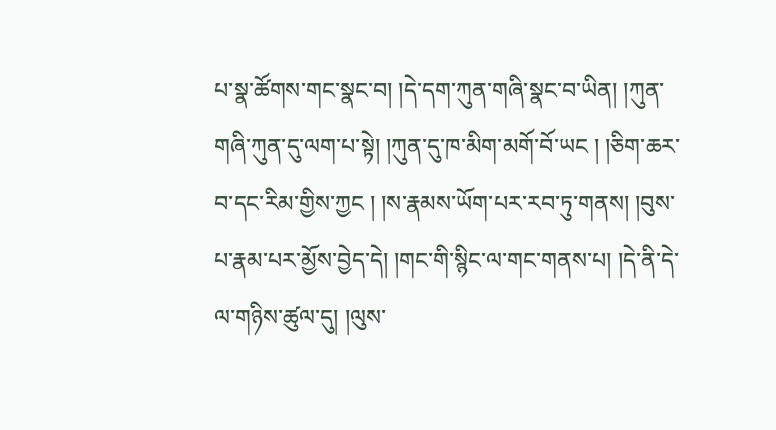པ་སྣ་ཚོགས་གང་སྣང་བ། །དེ་དག་ཀུན་གཞི་སྣང་བ་ཡིན། །ཀུན་གཞི་ཀུན་དུ་ལག་པ་སྟེ། །ཀུན་དུ་ཁ་མིག་མགོ་བོ་ཡང ། །ཅིག་ཆར་བ་དང་རིམ་གྱིས་ཀྱང ། །ས་རྣམས་ཡོག་པར་རབ་ཏུ་གནས། །བུས་པ་རྣམ་པར་མྱོས་བྱེད་དེ། །གང་གི་སྙིང་ལ་གང་གནས་པ། །དེ་ནི་དེ་ལ་གཉིས་ཚུལ་དུ། །ལུས་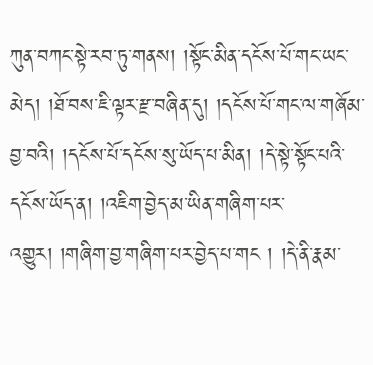ཀུན་བཀང་སྟེ་རབ་ཏུ་གནས། །སྟོང་མིན་དངོས་པོ་གང་ཡང་མེད། །ཐོ་བས་ཇི་ལྟར་རྫ་བཞིན་དུ། །དངོས་པོ་གང་ལ་གཞོམ་བྱ་བའི། །དངོས་པོ་དངོས་སུ་ཡོད་པ་མིན། །དེ་སྟེ་སྟོང་པའི་དངོས་ཡོད་ན། །འཇིག་བྱེད་མ་ཡིན་གཞིག་པར་འགྱུར། །གཞིག་བྱ་གཞིག་པར་བྱེད་པ་གང ། །དེ་ནི་རྣམ་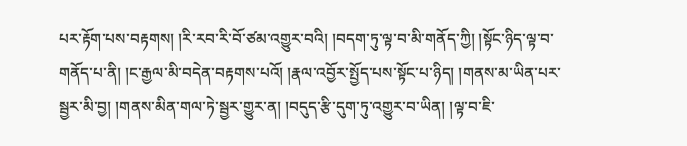པར་རྟོག་པས་བརྟགས། །རི་རབ་རི་བོ་ཙམ་འགྱུར་བའི། །བདག་ཏུ་ལྟ་བ་མི་གནོད་ཀྱི། །སྟོང་ཉིད་ལྟ་བ་གནོད་པ་ནི། །ང་རྒྱལ་མི་བདེན་བརྟགས་པའོ། །རྣལ་འབྱོར་སྤྱོད་པས་སྟོང་པ་ཉིད། །གནས་མ་ཡིན་པར་སྦྱར་མི་བྱ། །གནས་མིན་གལ་ཏེ་སྦྱར་གྱུར་ན། །བདུད་རྩི་དུག་ཏུ་འགྱུར་བ་ཡིན། །ལྟ་བ་ཇི་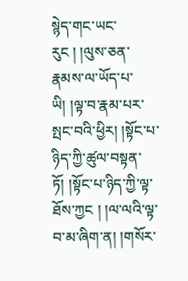སྙེད་གང་ཡང་རུང ། །ལུས་ཅན་རྣམས་ལ་ཡོད་པ་ཡི། །ལྟ་བ་རྣམ་པར་སྤང་བའི་ཕྱིར། །སྟོང་པ་ཉིད་ཀྱི་ཚུལ་བསྟན་ཏོ། །སྟོང་པ་ཉིད་ཀྱི་ལྟ་ཐོས་ཀྱང ། །ལ་ལའི་ལྟ་བ་མ་ཞིག་ན། །གསོར་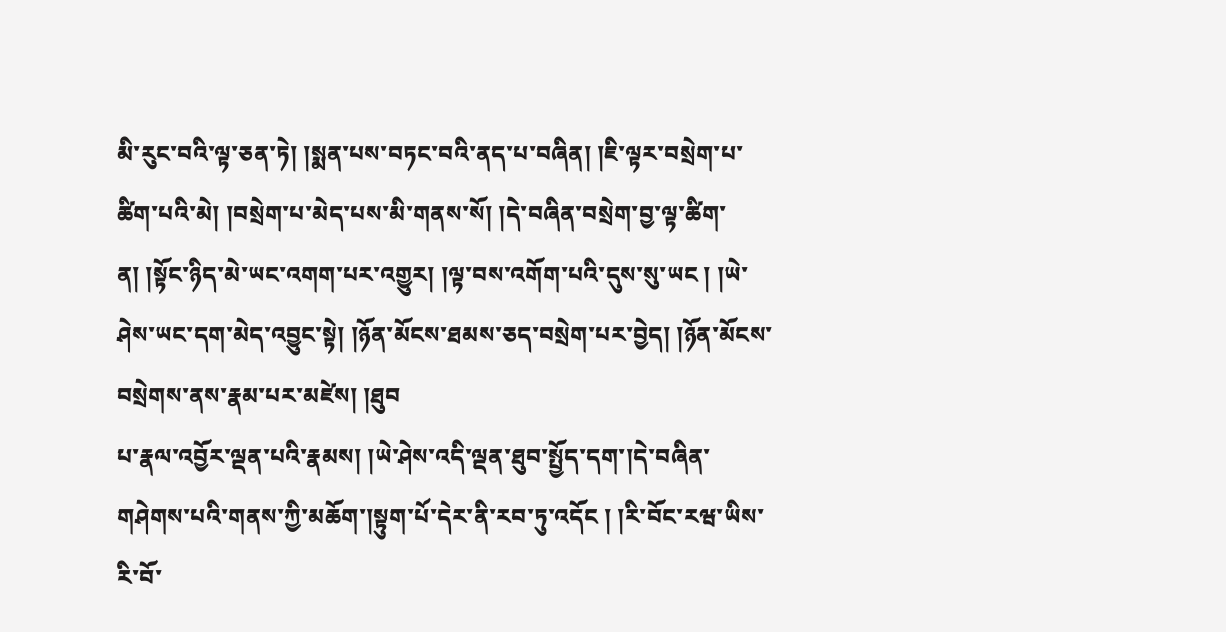མི་རུང་བའི་ལྟ་ཅན་ཏེ། །སྨན་པས་བཏང་བའི་ནད་པ་བཞིན། །ཇི་ལྟར་བསྲེག་པ་ཚིག་པའི་མེ། །བསྲེག་པ་མེད་པས་མི་གནས་སོ། །དེ་བཞིན་བསྲེག་བྱ་ལྟ་ཚིག་ན། །སྟོང་ཉིད་མེ་ཡང་འགག་པར་འགྱུར། །ལྟ་བས་འགོག་པའི་དུས་སུ་ཡང ། །ཡེ་ཤེས་ཡང་དག་མེད་འབྱུང་སྟེ། །ཉོན་མོངས་ཐམས་ཅད་བསྲེག་པར་བྱེད། །ཉོན་མོངས་བསྲེགས་ནས་རྣམ་པར་མཛེས། །ཐུབ
པ་རྣལ་འབྱོར་ལྡན་པའི་རྣམས། །ཡེ་ཤེས་འདི་ལྡན་ཐུབ་སྤྱོད་དག་།དེ་བཞིན་གཤེགས་པའི་གནས་ཀྱི་མཆོག་།སྟུག་པོ་དེར་ནི་རབ་ཏུ་འདོང ། །རི་བོང་རཝ་ཡིས་རི་བོ་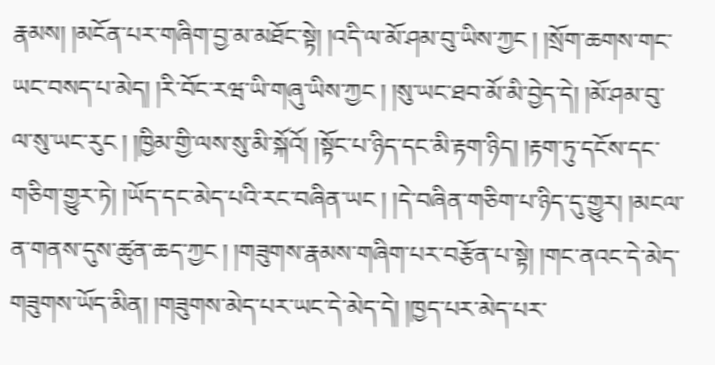རྣམས། །མངོན་པར་གཞིག་བྱ་མ་མཐོང་སྟེ། །འདི་ལ་མོ་ཤམ་བུ་ཡིས་ཀྱང ། །སྲོག་ཆགས་གང་ཡང་བསད་པ་མེད། །རི་བོང་རཝ་ཡི་གཞུ་ཡིས་ཀྱང ། །སུ་ཡང་ཐབ་མོ་མི་བྱེད་དེ། །མོ་ཤམ་བུ་ལ་སུ་ཡང་རུང ། །ཁྱིམ་གྱི་ལས་སུ་མི་སྐོའོ། །སྟོང་པ་ཉིད་དང་མི་རྟག་ཉིད། །རྟག་ཏུ་དངོས་དང་གཅིག་གྱུར་ཏེ། །ཡོད་དང་མེད་པའི་རང་བཞིན་ཡང ། །དེ་བཞིན་གཅིག་པ་ཉིད་དུ་གྱུར། །མངལ་ན་གནས་དུས་ཚུན་ཆད་ཀྱང ། །གཟུགས་རྣམས་གཞིག་པར་བརྩོན་པ་སྟེ། །གང་ནའང་དེ་མེད་གཟུགས་ཡོད་མིན། །གཟུགས་མེད་པར་ཡང་དེ་མེད་དེ། །ཁྱད་པར་མེད་པར་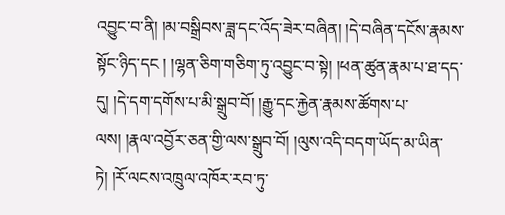འབྱུང་བ་ནི། །མ་བསྒྲིབས་ཟླ་དང་འོད་ཟེར་བཞིན། །དེ་བཞིན་དངོས་རྣམས་སྟོང་ཉིད་དང ། །ལྷན་ཅིག་གཅིག་ཏུ་འབྱུང་བ་སྟེ། །ཕན་ཚུན་རྣམ་པ་ཐ་དད་དུ། །དེ་དག་དགོས་པ་མི་སྒྲུབ་བོ། །རྒྱུ་དང་རྐྱེན་རྣམས་ཚོགས་པ་ལས། །རྣལ་འབྱོར་ཅན་གྱི་ལས་སྒྲུབ་བོ། །ལུས་འདི་བདག་ཡོད་མ་ཡིན་ཏེ། །རོ་ལངས་འཁྲུལ་འཁོར་རབ་ཏུ་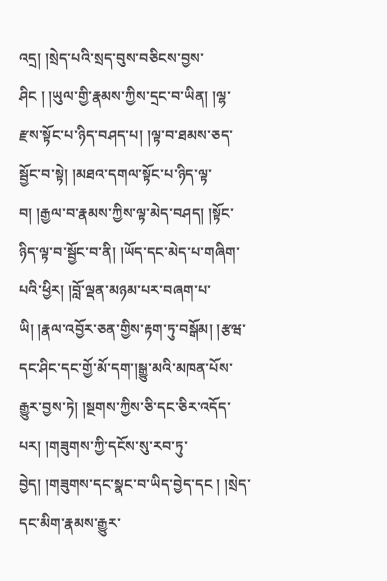འདྲ། །སྲེད་པའི་སྲད་བུས་བཅིངས་བྱས་ཤིང ། །ཡུལ་གྱི་རྣམས་ཀྱིས་དྲང་བ་ཡིན། །ལྷ་རྫས་སྟོང་པ་ཉིད་བཤད་པ། །ལྟ་བ་ཐམས་ཅད་སྦྱོང་བ་སྟེ། །མཐའ་དགལ་སྟོང་པ་ཉིད་ལྟ་བ། །རྒྱལ་བ་རྣམས་ཀྱིས་ལྟ་མེད་བཤད། །སྟོང་ཉིད་ལྟ་བ་སྦྱོང་བ་ནི། །ཡོད་དང་མེད་པ་གཞིག་པའི་ཕྱིར། །བློ་ལྡན་མཉམ་པར་བཞག་པ་ཡི། །རྣལ་འབྱོར་ཅན་གྱིས་རྟག་ཏུ་བསྒོམ། །རྩཝ་དང་ཤིང་དང་གྱོ་མོ་དག་།སྒྱུ་མའི་མཁན་པོས་རྒྱུར་བྱས་ཏེ། །སྔགས་ཀྱིས་ཅི་དང་ཅིར་འདོད་པར། །གཟུགས་ཀྱི་དངོས་སུ་རབ་ཏུ་བྱེད། །གཟུགས་དང་སྣང་བ་ཡིད་བྱེད་དང ། །སྲེད་དང་མིག་རྣམས་རྒྱུར་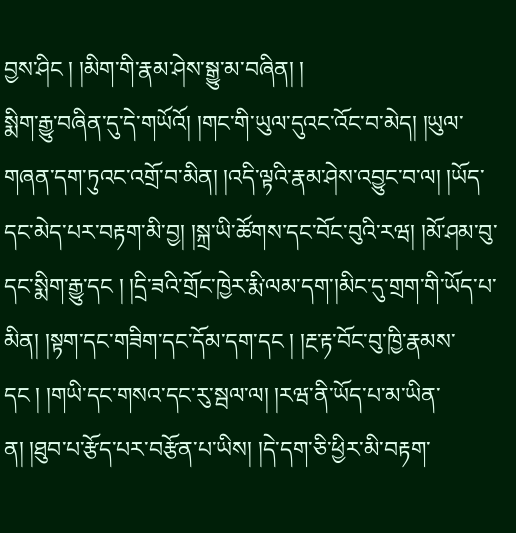བྱས་ཤིང ། །མིག་གི་རྣམ་ཤེས་སྒྱུ་མ་བཞིན། །
སྨིག་རྒྱུ་བཞིན་དུ་དེ་གཡོའོ། །གང་གི་ཡུལ་དུའང་འོང་བ་མེད། །ཡུལ་གཞན་དག་ཏུའང་འགྲོ་བ་མིན། །འདི་ལྟའི་རྣམ་ཤེས་འབྱུང་བ་ལ། །ཡོད་དང་མེད་པར་བརྟག་མི་བྱ། །སྐྲ་ཡི་ཚོགས་དང་བོང་བུའི་རཝ། །མོ་ཤམ་བུ་དང་སྨིག་རྒྱུ་དང ། །དྲི་ཟའི་གྲོང་ཁྱེར་རྨི་ལམ་དག་།མིང་དུ་གྲག་གི་ཡོད་པ་མིན། །སྟག་དང་གཟིག་དང་དོམ་དག་དང ། །རྔ་རྟ་བོང་བུ་ཁྱི་རྣམས་དང ། །གཡི་དང་གསའ་དང་རུ་སྦལ་ལ། །རཝ་ནི་ཡོད་པ་མ་ཡིན་ན། །ཐུབ་པ་རྩོད་པར་བརྩོན་པ་ཡིས། །དེ་དག་ཅི་ཕྱིར་མི་བརྟག་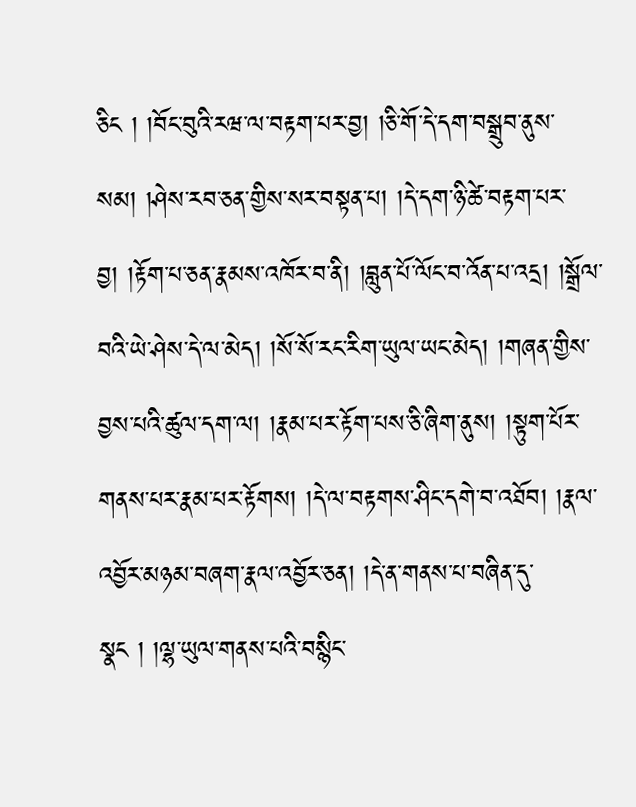ཅིང ། །བོང་བུའི་རཝ་ལ་བརྟག་པར་བྱ། །ཅི་གོ་དེ་དག་བསྒྲུབ་ནུས་སམ། །ཤེས་རབ་ཅན་གྱིས་སར་བསྟན་པ། །དེ་དག་ཉི་ཚེ་བརྟག་པར་བྱ། །རྟོག་པ་ཅན་རྣམས་འཁོར་བ་ནི། །བླུན་པོ་ལོང་བ་འོན་པ་འདྲ། །སྒྲོལ་བའི་ཡེ་ཤེས་དེ་ལ་མེད། །སོ་སོ་རང་རིག་ཡུལ་ཡང་མེད། །གཞན་གྱིས་བྱས་པའི་ཚུལ་དག་ལ། །རྣམ་པར་རྟོག་པས་ཅི་ཞིག་ནུས། །སྟུག་པོར་གནས་པར་རྣམ་པར་རྟོགས། །དེ་ལ་བརྟགས་ཤིང་དགེ་བ་འཐོབ། །རྣལ་འབྱོར་མཉམ་བཞག་རྣལ་འབྱོར་ཅན། །དེ་ན་གནས་པ་བཞིན་དུ་སྣང ། །ལྷ་ཡུལ་གནས་པའི་བསྙིང་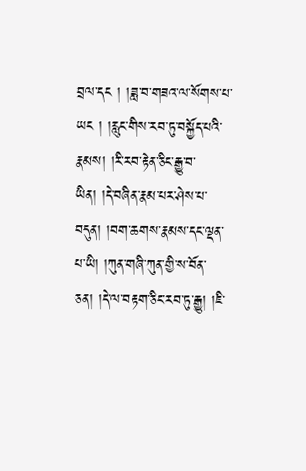བྲལ་དང ། །ཟླ་བ་གཟའ་ལ་སོགས་པ་ཡང ། །རླུང་གིས་རབ་ཏུ་བསྐྱོད་པའི་རྣམས། །རི་རབ་རྟེན་ཅིང་རྒྱུ་བ་ཡིན། །དེ་བཞིན་རྣམ་པར་ཤེས་པ་བདུན། །བག་ཆགས་རྣམས་དང་ལྡན་པ་ཡི། །ཀུན་གཞི་ཀུན་གྱི་ས་བོན་ཅན། །དེ་ལ་བརྟག་ཅིང་རབ་ཏུ་རྒྱུ། །ཇི་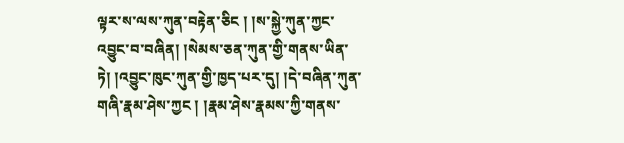ལྟར་ས་ལས་ཀུན་བརྟེན་ཅིང ། །ས་སྐྱེ་ཀུན་ཀྱང་འབྱུང་བ་བཞིན། །སེམས་ཅན་ཀུན་གྱི་གནས་ཡིན་ཏེ། །འབྱུང་ཁུང་ཀུན་གྱི་ཁྱད་པར་དུ། །དེ་བཞིན་ཀུན་གཞི་རྣམ་ཤེས་ཀྱང ། །རྣམ་ཤེས་རྣམས་ཀྱི་གནས་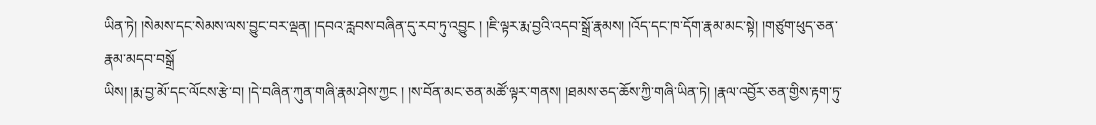ཡིན་ཏེ། །སེམས་དང་སེམས་ལས་བྱུང་བར་ལྡན། །དབའ་རླབས་བཞིན་དུ་རབ་ཏུ་འབྱུང ། །ཇི་ལྟར་རྨ་བྱའི་འདབ་སྒྲོ་རྣམས། །འོད་དང་ཁ་དོག་རྣམ་མང་སྟེ། །གཙུག་ཕུད་ཅན་རྣམ་མདབ་བསྒྲོ
ཡིས། །རྨ་བྱ་མོ་དང་ལོངས་རྩེ་བ། །དེ་བཞིན་ཀུན་གཞི་རྣམ་ཤེས་ཀྱང ། །ས་བོན་མང་ཅན་མཚོ་ལྟར་གནས། །ཐམས་ཅད་ཆོས་ཀྱི་གཞི་ཡིན་ཏེ། །རྣལ་འབྱོར་ཅན་གྱིས་རྟག་ཏུ་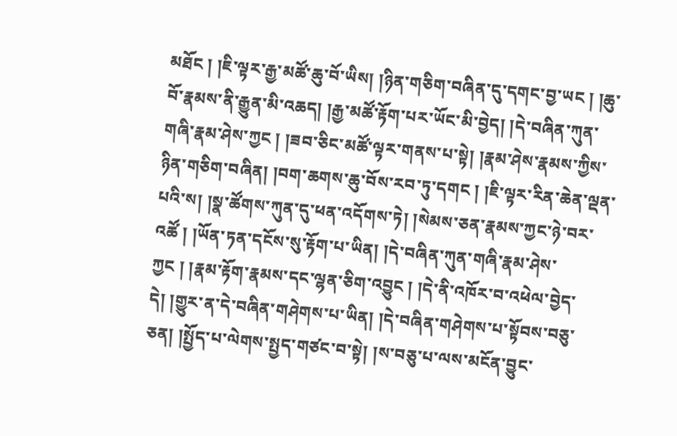མཐོང ། །ཇི་ལྟར་རྒྱ་མཚོ་ཆུ་བོ་ཡིས། །ཉིན་གཅིག་བཞིན་དུ་དགང་བྱ་ཡང ། །ཆུ་བོ་རྣམས་ནི་རྒྱུན་མི་འཆད། །རྒྱ་མཚོ་རྟོག་པར་ཡོང་མི་བྱེད། །དེ་བཞིན་ཀུན་གཞི་རྣམ་ཤེས་ཀྱང ། །ཟབ་ཅིང་མཚོ་ལྟར་གནས་པ་སྟེ། །རྣམ་ཤེས་རྣམས་ཀྱིས་ཉིན་གཅིག་བཞིན། །བག་ཆགས་ཆུ་བོས་རབ་ཏུ་དགང ། །ཇི་ལྟར་རིན་ཆེན་ལྡན་པའི་ས། །སྣ་ཚོགས་ཀུན་དུ་ཕན་འདོགས་ཏེ། །སེམས་ཅན་རྣམས་ཀྱང་ཉེ་བར་འཚོ ། །ཡོན་ཏན་དངོས་སུ་རྟོག་པ་ཡིན། །དེ་བཞིན་ཀུན་གཞི་རྣམ་ཤེས་ཀྱང ། །རྣམ་རྟོག་རྣམས་དང་ལྷན་ཅིག་འབྱུང ། །དེ་ནི་འཁོར་བ་འཕེལ་བྱེད་དེ། །གྱུར་ན་དེ་བཞིན་གཤེགས་པ་ཡིན། །དེ་བཞིན་གཤེགས་པ་སྟོབས་བཅུ་ཅན། །སྤྱོད་པ་ལེགས་སྤྱད་གཙང་བ་སྟེ། །ས་བཅུ་པ་ལས་མངོན་བྱུང་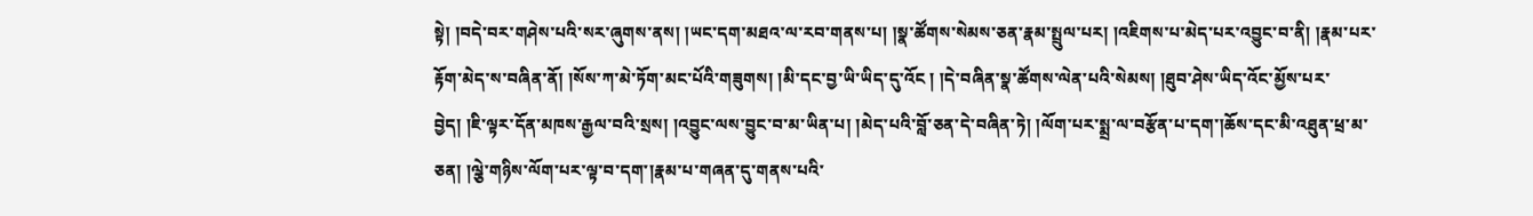སྟེ། །བདེ་བར་གཤེས་པའི་སར་ཞུགས་ནས། །ཡང་དག་མཐའ་ལ་རབ་གནས་པ། །སྣ་ཚོགས་སེམས་ཅན་རྣམ་སྤྲུལ་པར། །འཇིགས་པ་མེད་པར་འབྱུང་བ་ནི། །རྣམ་པར་རྟོག་མེད་ས་བཞིན་ནོ། །སོས་ཀ་མེ་ཏོག་མང་པོའི་གཟུགས། །མི་དང་བྱ་ཡི་ཡིད་དུ་འོང ། །དེ་བཞིན་སྣ་ཚོགས་ལེན་པའི་སེམས། །ཐུབ་ཤེས་ཡིད་འོང་མྱོས་པར་བྱེད། །ཇི་ལྟར་དོན་མཁས་རྒྱལ་བའི་སྲས། །འབྱུང་ལས་བྱུང་བ་མ་ཡིན་པ། །མེད་པའི་བློ་ཅན་དེ་བཞིན་ཏེ། །ལོག་པར་སྨྲ་ལ་བརྩོན་པ་དག་།ཆོས་དང་མི་འཐུན་ཕྲ་མ་ཅན། །ལྕེ་གཉིས་ལོག་པར་ལྟ་བ་དག་།རྣམ་པ་གཞན་དུ་གནས་པའི་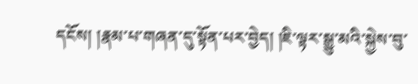དངོས། །རྣམ་པ་གཞན་དུ་སྟོན་པར་བྱེད། །ཇི་ལྟར་སྒྱུ་མའི་སྐྱེས་བུ་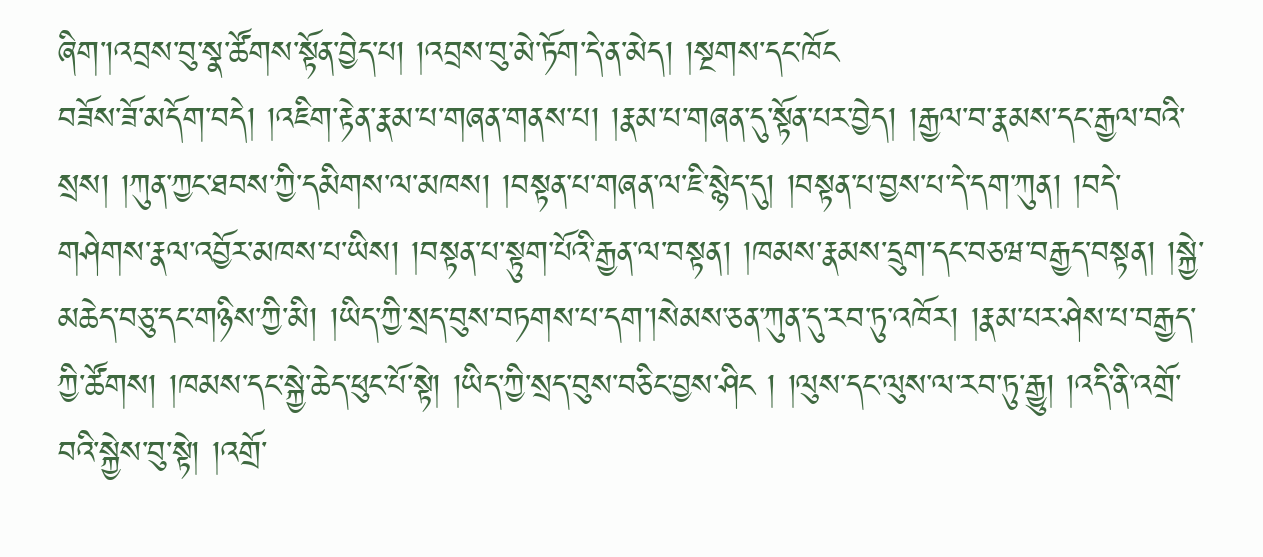ཞིག་།འབྲས་བུ་སྣ་ཚོགས་སྟོན་བྱེད་པ། །འབྲས་བུ་མེ་ཏོག་དེ་ན་མེད། །སྔགས་དང་ཁོང
བཟོས་ཟོ་མདོག་བདེ། །འཇིག་རྟེན་རྣམ་པ་གཞན་གནས་པ། །རྣམ་པ་གཞན་དུ་སྟོན་པར་བྱེད། །རྒྱལ་བ་རྣམས་དང་རྒྱལ་བའི་སྲས། །ཀུན་ཀྱང་ཐབས་ཀྱི་དམིགས་ལ་མཁས། །བསྟན་པ་གཞན་ལ་ཇི་སྙེད་དུ། །བསྟན་པ་བྱས་པ་དེ་དག་ཀུན། །བདེ་གཤེགས་རྣལ་འབྱོར་མཁས་པ་ཡིས། །བསྟན་པ་སྟུག་པོའི་རྒྱན་ལ་བསྟན། །ཁམས་རྣམས་དྲུག་དང་བཅཝ་བརྒྱད་བསྟན། །སྐྱེ་མཆེད་བཅུ་དང་གཉིས་ཀྱི་མི། །ཡིད་ཀྱི་སྲད་བུས་བཏགས་པ་དག་།སེམས་ཅན་ཀུན་དུ་རབ་ཏུ་འཁོར། །རྣམ་པར་ཤེས་པ་བརྒྱད་ཀྱི་ཚོགས། །ཁམས་དང་སྐྱེ་ཆེད་ཕུང་པོ་སྟེ། །ཡིད་ཀྱི་སྲད་བུས་བཅིང་བྱས་ཤིང ། །ལུས་དང་ལུས་ལ་རབ་ཏུ་རྒྱུ། །འདི་ནི་འགྲོ་བའི་སྐྱེས་བུ་སྟེ། །འགྲོ་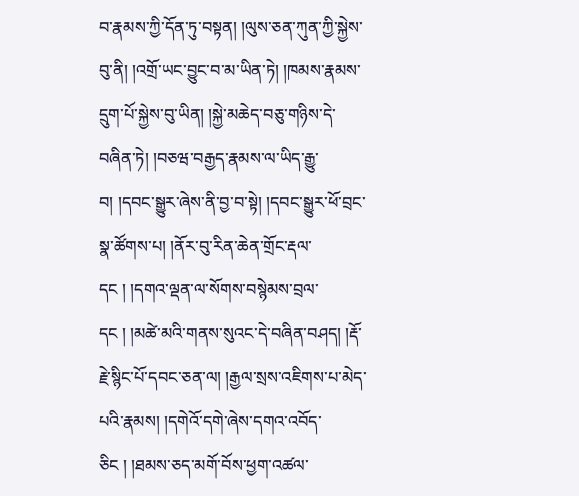བ་རྣམས་ཀྱི་དོན་ཏུ་བསྟན། །ལུས་ཅན་ཀུན་ཀྱི་སྐྱེས་བུ་ནི། །འགྲོ་ཡང་བྱུང་བ་མ་ཡིན་ཏེ། །ཁམས་རྣམས་དྲུག་པོ་སྐྱེས་བུ་ཡིན། །སྐྱེ་མཆེད་བཅུ་གཉིས་དེ་བཞིན་ཏེ། །བཅཝ་བརྒྱད་རྣམས་ལ་ཡིད་རྒྱུ་བ། །དབང་སྒྱུར་ཞེས་ནི་བྱ་བ་སྟེ། །དབང་སྒྱུར་ཕོ་བྲང་སྣ་ཚོགས་པ། །ནོར་བུ་རིན་ཆེན་གྲོང་རྡལ་དང ། །དགའ་ལྡན་ལ་སོགས་བསྙེམས་བྲལ་དང ། །མཚེ་མའི་གནས་སུའང་དེ་བཞིན་བཤད། །རྡོ་རྗེ་སྙིང་པོ་དབང་ཅན་ལ། །རྒྱལ་སྲས་འཇིགས་པ་མེད་པའི་རྣམས། །དགེའོ་དགེ་ཞེས་དགའ་འབོད་ཅིང ། །ཐམས་ཅད་མགོ་བོས་ཕྱག་འཚལ་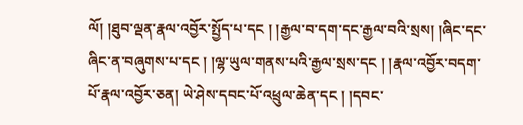ལོ། །ཐུབ་ལྡན་རྣལ་འབྱོར་སྤྱོད་པ་དང ། །རྒྱལ་བ་དག་དང་རྒྱལ་བའི་སྲས། །ཞིང་དང་ཞིང་ན་བཞུགས་པ་དང ། །ལྷ་ཡུལ་གནས་པའི་རྒྱལ་སྲས་དང ། །རྣལ་འབྱོར་བདག་པོ་རྣལ་འབྱོར་ཅན། ཡེ་ཤེས་དབང་པོ་འཕྲུལ་ཆེན་དང ། །དབང་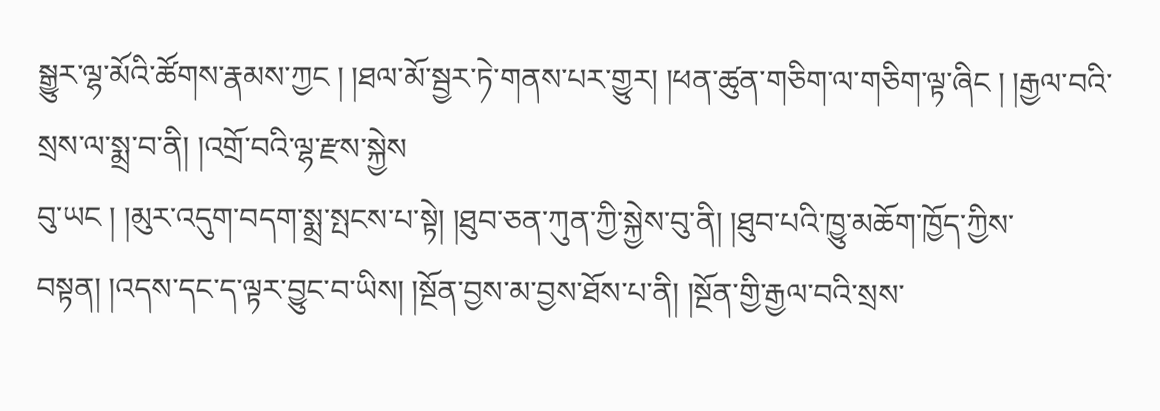སྒྱུར་ལྷ་མོའི་ཚོགས་རྣམས་ཀྱང ། །ཐལ་མོ་སྦྱར་ཏེ་གནས་པར་གྱུར། །ཕན་ཚུན་གཅིག་ལ་གཅིག་ལྟ་ཞིང ། །རྒྱལ་བའི་སྲས་ལ་སྨྲ་བ་ནི། །འགྲོ་བའི་ལྷ་རྫས་སྐྱེས
བུ་ཡང ། །མུར་འདུག་བདག་སྨྲ་སྤངས་པ་སྟེ། །ཐུབ་ཅན་ཀུན་ཀྱི་སྐྱེས་བུ་ནི། །ཐུབ་པའི་ཁྱུ་མཆོག་ཁྱོད་ཀྱིས་བསྟན། །འདས་དང་ད་ལྟར་བྱུང་བ་ཡིས། །སྔོན་བྱས་མ་བྱས་ཐོས་པ་ནི། །སྔོན་གྱི་རྒྱལ་བའི་སྲས་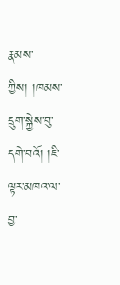རྣམས་ཀྱིས། །ཁམས་དྲུག་སྐྱེས་བུ་དགེ་བའོ། །ཇི་ལྟར་མཁའ་ལ་བྱ་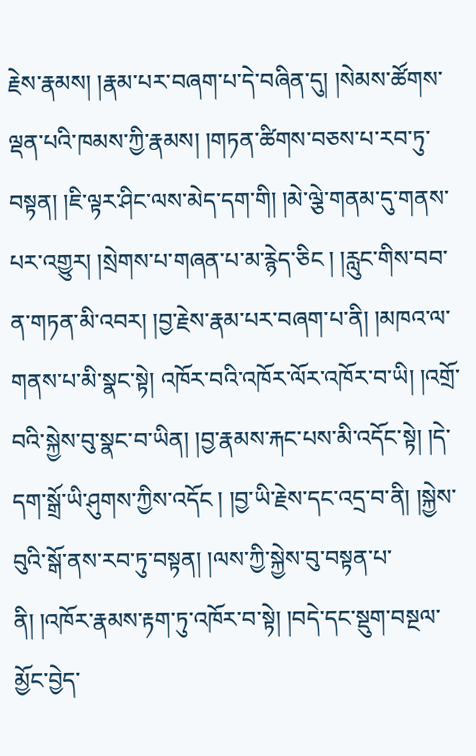རྗེས་རྣམས། །རྣམ་པར་བཞག་པ་དེ་བཞིན་དུ། །སེམས་ཚོགས་ལྡན་པའི་ཁམས་ཀྱི་རྣམས། །གཏན་ཚིགས་བཅས་པ་རབ་ཏུ་བསྟན། །ཇི་ལྟར་ཤིང་ལས་མེད་དག་གི། །མེ་ལྕེ་གནམ་དུ་གནས་པར་འགྱུར། །སྲེགས་པ་གཞན་པ་མ་རྙེད་ཅིང ། །རླུང་གིས་བབ་ན་གཏན་མི་འབར། །བྱ་རྗེས་རྣམ་པར་བཞག་པ་ནི། །མཁའ་ལ་གནས་པ་མི་སྣང་སྟེ། འཁོར་བའི་འཁོར་ལོར་འཁོར་བ་ཡི། །འགྲོ་བའི་སྐྱེས་བུ་སྣང་བ་ཡིན། །བྱ་རྣམས་རྐང་པས་མི་འདོང་སྟེ། །དེ་དག་སྒྲོ་ཡི་ཤུགས་ཀྱིས་འདོང ། །བྱ་ཡི་རྗེས་དང་འདྲ་བ་ནི། །སྐྱེས་བུའི་སྒོ་ནས་རབ་ཏུ་བསྟན། །ལས་ཀྱི་སྐྱེས་བུ་བསྟན་པ་ནི། །འཁོར་རྣམས་རྟག་ཏུ་འཁོར་བ་སྟེ། །བདེ་དང་སྡུག་བསྔལ་མྱོང་བྱེད་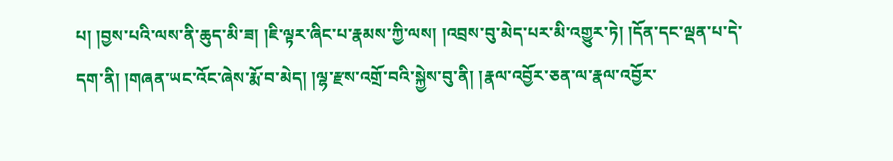པ། །བྱས་པའི་ལས་ནི་ཆུད་མི་ཟ། །ཇི་ལྟར་ཞིང་པ་རྣམས་ཀྱི་ལས། །འབྲས་བུ་མེད་པར་མི་འགྱུར་ཏེ། །དོན་དང་ལྡན་པ་དེ་དག་ནི། །གཞན་ཡང་འོང་ཞེས་རྨོ་བ་མེད། །ལྷ་རྫས་འགྲོ་བའི་སྐྱེས་བུ་ནི། །རྣལ་འབྱོར་ཅན་ལ་རྣལ་འབྱོར་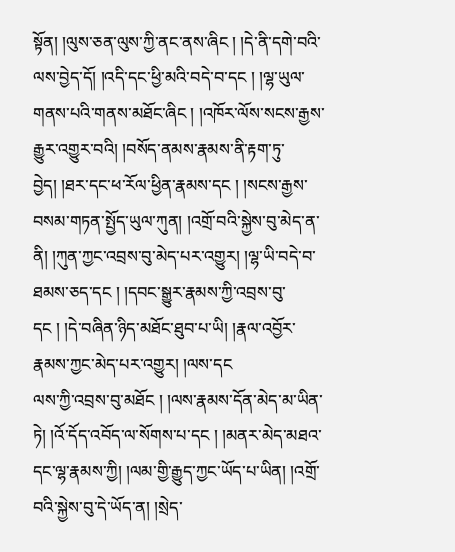སྟོན། །ལུས་ཅན་ལུས་ཀྱི་ནང་ནས་ཞིང ། །དེ་ནི་དགེ་བའི་ལས་བྱེད་དོ། །འདི་དང་ཕྱི་མའི་བདེ་བ་དང ། །ལྷ་ཡུལ་གནས་པའི་གནས་མཐོང་ཞིང ། །འཁོར་ལོས་སངས་རྒྱས་རྒྱུར་འགྱུར་བའི། །བསོད་ནམས་རྣམས་ནི་རྟག་ཏུ་བྱེད། །ཐར་དང་ཕ་རོལ་ཕྱིན་རྣམས་དང ། །སངས་རྒྱས་བསམ་གཏན་སྤྱོད་ཡུལ་ཀུན། །འགྲོ་བའི་སྐྱེས་བུ་མེད་ན་ནི། །ཀུན་ཀྱང་འབྲས་བུ་མེད་པར་འགྱུར། །ལྷ་ཡི་བདེ་བ་ཐམས་ཅད་དང ། །དབང་སྒྱུར་རྣམས་ཀྱི་འབྲས་བུ་དང ། །དེ་བཞིན་ཉིད་མཐོང་ཐུབ་པ་ཡི། །རྣལ་འབྱོར་རྣམས་ཀྱང་མེད་པར་འགྱུར། །ལས་དང
ལས་ཀྱི་འབྲས་བུ་མཐོང ། །ལས་རྣམས་དོན་མེད་མ་ཡིན་ཏེ། །འོ་དོད་འབོད་ལ་སོགས་པ་དང ། །མནར་མེད་མཐའ་དང་ལྷ་རྣམས་ཀྱི། །ལམ་གྱི་རྒྱུད་ཀྱང་ཡོད་པ་ཡིན། །འགྲོ་བའི་སྐྱེས་བུ་དེ་ཡོད་ན། །སྲེད་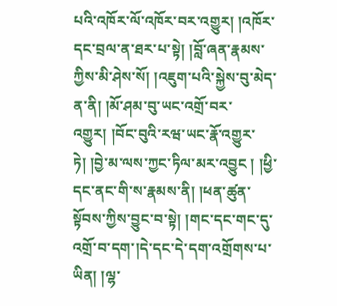པའི་འཁོར་ལོ་འཁོར་བར་འགྱུར། །འཁོར་དང་བྲལ་ན་ཐར་པ་སྟེ། །བློ་ཞན་རྣམས་ཀྱིས་མི་ཤེས་སོ། །འཇུག་པའི་སྐྱེས་བུ་མེད་ན་ནི། །མོ་ཤམ་བུ་ཡང་འགྲོ་བར་འགྱུར། །བོང་བུའི་རཝ་ཡང་རྣོ་འགྱུར་ཏེ། །བྱེ་མ་ལས་ཀྱང་ཏིལ་མར་འབྱུང ། །ཕྱི་དང་ནང་གི་ས་རྣམས་ནི། །ཕན་ཚུན་སྟོབས་ཀྱིས་བྱུང་བ་སྟེ། །གང་དང་གང་དུ་འགྲོ་བ་དག་།དེ་དང་དེ་དག་འགྲོགས་པ་ཡིན། །ལྷ་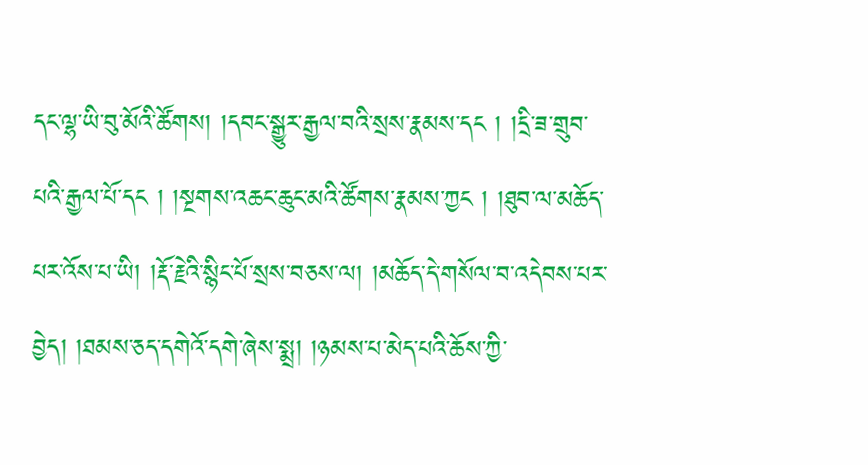དང་ལྷ་ཡི་བུ་མོའི་ཚོགས། །དབང་སྒྱུར་རྒྱལ་བའི་སྲས་རྣམས་དང ། །དྲི་ཟ་གྲུབ་པའི་རྒྱལ་པོ་དང ། །སྔགས་འཆང་ཆུང་མའི་ཚོགས་རྣམས་ཀྱང ། །ཐུབ་ལ་མཆོད་པར་འོས་པ་ཡི། །རྡོ་རྗེའི་སྙིང་པོ་སྲས་བཅས་ལ། །མཆོད་དེ་གསོལ་བ་འདེབས་པར་བྱེད། །ཐམས་ཅད་དགེའོ་དགེ་ཞེས་སྨྲ། །ཉམས་པ་མེད་པའི་ཆོས་ཀྱི་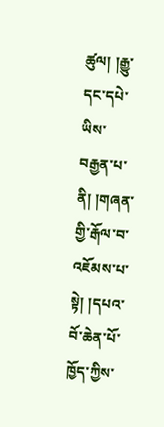ཚུལ། །རྒྱུ་དང་དཔེ་ཡིས་བརྒྱན་པ་ནི། །གཞན་གྱི་རྒོལ་བ་འཇོམས་པ་སྟེ། །དཔའ་བོ་ཆེན་པོ་ཁྱོད་ཀྱིས་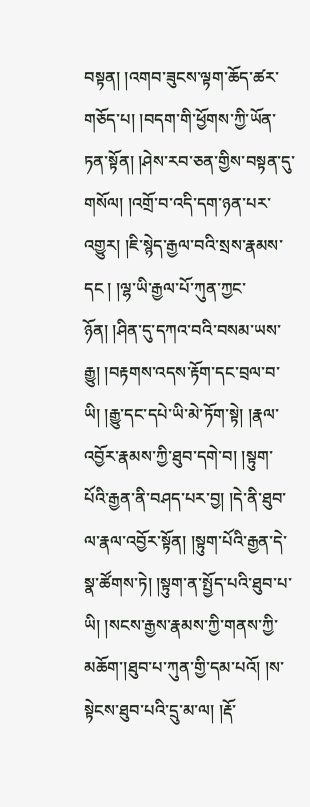བསྟན། །འགབ་ཟུངས་ལྟག་ཆོད་ཚར་གཅོད་པ། །བདག་གི་ཕྱོགས་ཀྱི་ཡོན་ཏན་སྟོན། །ཤེས་རབ་ཅན་གྱིས་བསྟན་དུ་གསོལ། །འགྲོ་བ་འདི་དག་ཉན་པར་འགྱུར། །ཇི་སྙེད་རྒྱལ་བའི་སྲས་རྣམས་དང ། །ལྷ་ཡི་རྒྱལ་པོ་ཀུན་ཀྱང་ཉོན། །ཤིན་དུ་དཀའ་བའི་བསམ་ཡས་རྒྱུ། །བརྟགས་འདས་རྟོག་དང་བྲལ་བ་ཡི། །རྒྱུ་དང་དཔེ་ཡི་མེ་ཏོག་སྟེ། །རྣལ་འབྱོར་རྣམས་ཀྱི་ཐུབ་དགེ་བ། །སྟུག་པོའི་རྒྱན་ནི་བཤད་པར་བྱ། །དེ་ནི་ཐུབ་ལ་རྣལ་འབྱོར་སྟོན། །སྟུག་པོའི་རྒྱན་དེ་སྣ་ཚོགས་ཏེ། །སྟུག་ན་སྤྱོད་པའི་ཐུབ་པ་ཡི། །སངས་རྒྱས་རྣམས་ཀྱི་གནས་ཀྱི་མཆོག་།ཐུབ་པ་ཀུན་གྱི་དམ་པའོ། །ས་སྟེངས་ཐུབ་པའི་དྲུ་མ་ལ། །རྡོ་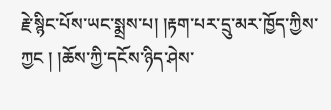རྗེ་སྙིང་པོས་ཡང་སྨྲས་པ། །རྟག་པར་དྲུ་མར་ཁྱོད་ཀྱིས་ཀྱང ། །ཆོས་ཀྱི་དངོས་ཉིད་ཤེས་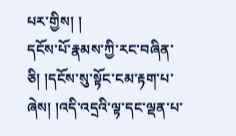པར་གྱིས། །
དངོས་པོ་རྣམས་ཀྱི་རང་བཞིན་ཅི། །དངོས་སུ་སྟོང་ངམ་རྟག་པ་ཞེས། །འདི་འདྲའི་ལྟ་དང་ལྡན་པ་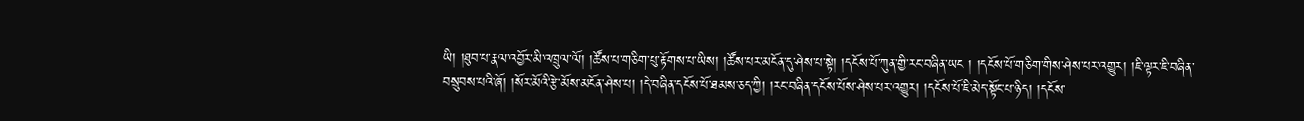ཡི། །ཐུབ་པ་རྣལ་འབྱོར་མི་འཁྲུལ་ལོ། །ཚོས་པ་གཅིག་པུ་རྟོགས་པ་ཡིས། །ཚོས་པར་མངོན་དུ་ཤེས་པ་སྟེ། །དངོས་པོ་ཀུན་གྱི་རང་བཞིན་ཡང ། །དངོས་པོ་གཅིག་གིས་ཤེས་པར་འགྱུར། །ཇི་ལྟར་ཇི་བཞིན་བསྲུབས་པའི་ཞོ། །སོར་མོའི་རྩེ་མོས་མངོན་ཤེས་པ། །དེ་བཞིན་དངོས་པོ་ཐམས་ཅད་ཀྱི། །རང་བཞིན་དངོས་པོས་ཤེས་པར་འགྱུར། །དངོས་པོ་ཇི་མེད་སྟོང་པ་ཉིད། །དངོས་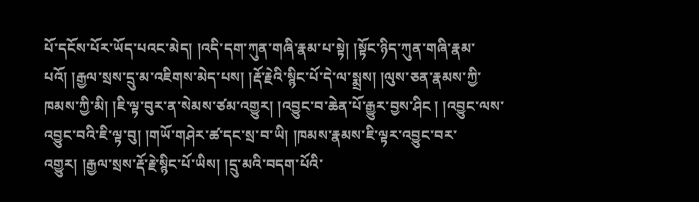པོ་དངོས་པོར་ཡོད་པའང་མེད། །འདི་དག་ཀུན་གཞི་རྣམ་པ་སྟེ། །སྟོང་ཉིད་ཀུན་གཞི་རྣམ་པའོ། །རྒྱལ་སྲས་དྲུ་མ་འཇིགས་མེད་པས། །རྡོ་རྗེའི་སྙིང་པོ་དེ་ལ་སྨྲས། །ལུས་ཅན་རྣམས་ཀྱི་ཁམས་ཀྱི་མི། །ཇི་ལྟ་བུར་ན་སེམས་ཙམ་འགྱུར། །འབྱུང་བ་ཆེན་པོ་རྒྱུར་བྱས་ཤིང ། །འབྱུང་ལས་འབྱུང་བའི་ཇི་ལྟ་བུ། །གཡོ་གཤེར་ཚ་དང་སྲ་བ་ཡི། །ཁམས་རྣམས་ཇི་ལྟར་འབྱུང་བར་འགྱུར། །རྒྱལ་སྲས་རྡོ་རྗེ་སྙིང་པོ་ཡིས། །དྲུ་མའི་བདག་པོའི་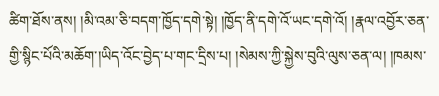ཚིག་ཐོས་ནས། །མི་འམ་ཅི་བདག་ཁྱོད་དགེ་སྟེ། །ཁྱོད་ནི་དགེ་འོ་ཡང་དགེ་འོ། །རྣལ་འབྱོར་ཅན་གྱི་སྙིང་པོའི་མཆོག་།ཡིད་འོང་བྱེད་པ་གང་དྲིས་པ། །སེམས་ཀྱི་སྐྱེས་བུའི་ལུས་ཅན་ལ། །ཁམས་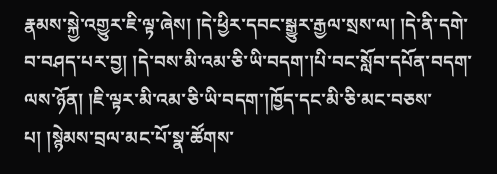རྣམས་སྐྱེ་འགྱུར་ཇི་ལྟ་ཞེས། །དེ་ཕྱིར་དབང་སྒྱུར་རྒྱལ་སྲས་ལ། །དེ་ནི་དགེ་བ་བཤད་པར་བྱ། །དེ་བས་མི་འམ་ཅི་ཡི་བདག་།པི་བང་སློབ་དཔོན་བདག་ལས་ཉོན། །ཇི་ལྟར་མི་འམ་ཅི་ཡི་བདག་།ཁྱོད་དང་མི་ཅི་མང་བཅས་པ། །སྙེམས་བྲལ་མང་པོ་སྣ་ཚོགས་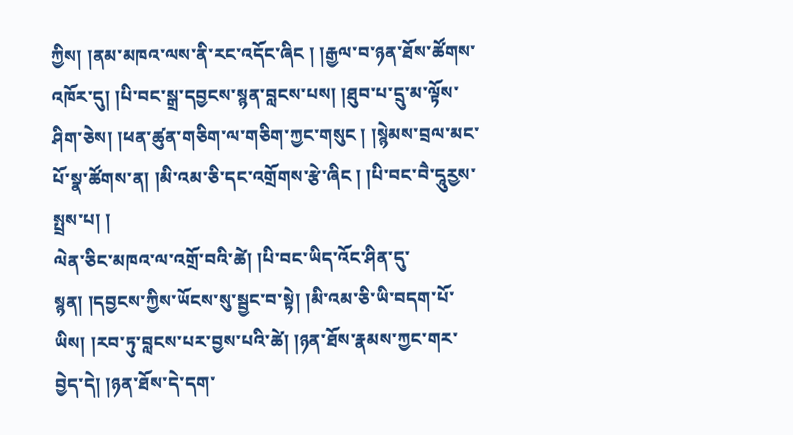ཀྱིས། །ནམ་མཁའ་ལས་ནི་རང་འདོང་ཞིང ། །རྒྱལ་བ་ཉན་ཐོས་ཚོགས་འཁོར་དུ། །པི་བང་སྒྲ་དབྱངས་སྙན་བླངས་པས། །ཐུབ་པ་དྲུ་མ་ལྟོས་ཤིག་ཅེས། །ཕན་ཚུན་གཅིག་ལ་གཅིག་ཀྱང་གསུང ། །སྙེམས་བྲལ་མང་པོ་སྣ་ཚོགས་ན། །མི་འམ་ཅི་དང་འགྲོགས་རྩེ་ཞིང ། །པི་བང་བཻ་དཱུརྱས་སྤྲས་པ། །
ལེན་ཅིང་མཁའ་ལ་འགྲོ་བའི་ཚེ། །པི་བང་ཡིད་འོང་ཤིན་དུ་སྙན། །དབྱངས་ཀྱིས་ཡོངས་སུ་སྦྱང་བ་སྟེ། །མི་འམ་ཅི་ཡི་བདག་པོ་ཡིས། །རབ་ཏུ་བླངས་པར་བྱས་པའི་ཚེ། །ཉན་ཐོས་རྣམས་ཀྱང་གར་བྱེད་དེ། །ཉན་ཐོས་དེ་དག་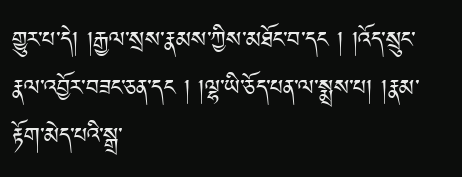གྱུར་པ་དེ། །རྒྱལ་སྲས་རྣམས་ཀྱིས་མཐོང་བ་དང ། །འོད་སྲུང་རྣལ་འབྱོར་བཟང་ཅན་དང ། །ལྷ་ཡི་ཅོད་པན་ལ་སྨྲས་པ། །རྣམ་རྟོག་མེད་པའི་སྒྲ་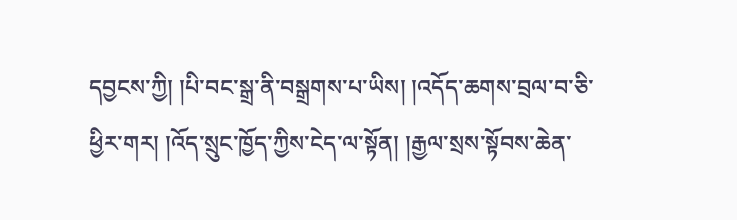དབྱངས་ཀྱི། །པི་བང་སྒྲ་ནི་བསྒྲགས་པ་ཡིས། །འདོད་ཆགས་བྲལ་བ་ཅི་ཕྱིར་གར། །འོད་སྲུང་ཁྱོད་ཀྱིས་ངེད་ལ་སྟོན། །རྒྱལ་སྲས་སྟོབས་ཆེན་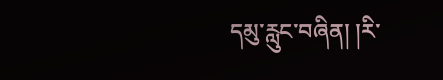དམུ་རླུང་བཞིན། །རི་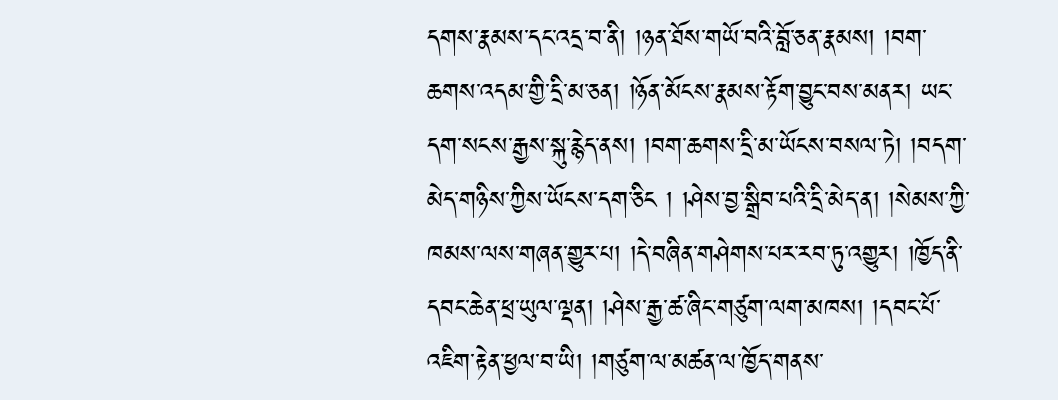དགས་རྣམས་དང་འདྲ་བ་ནི། །ཉན་ཐོས་གཡོ་བའི་བློ་ཅན་རྣམས། །བག་ཆགས་འདམ་གྱི་དྲི་མ་ཅན། །ཉོན་མོངས་རྣམས་རྟོག་བྱུང་བས་མནར། ཡང་དག་སངས་རྒྱས་སྐུ་རྙེད་ནས། །བག་ཆགས་དྲི་མ་ཡོངས་བསལ་ཏེ། །བདག་མེད་གཉིས་ཀྱིས་ཡོངས་དག་ཅིང ། །ཤེས་བྱ་སྒྲིབ་པའི་དྲི་མེད་ན། །སེམས་ཀྱི་ཁམས་ལས་གཞན་གྱུར་པ། །དེ་བཞིན་གཤེགས་པར་རབ་ཏུ་འགྱུར། །ཁྱོད་ནི་དབང་ཆེན་ཕྲ་ཡུལ་ལྡན། །ཤེས་རྒྱ་ཚ་ཞིང་གཙུག་ལག་མཁས། །དབང་པོ་འཇིག་རྟེན་ཕྱལ་བ་ཡི། །གཙུག་ལ་མཚན་ལ་ཁྱོད་གནས་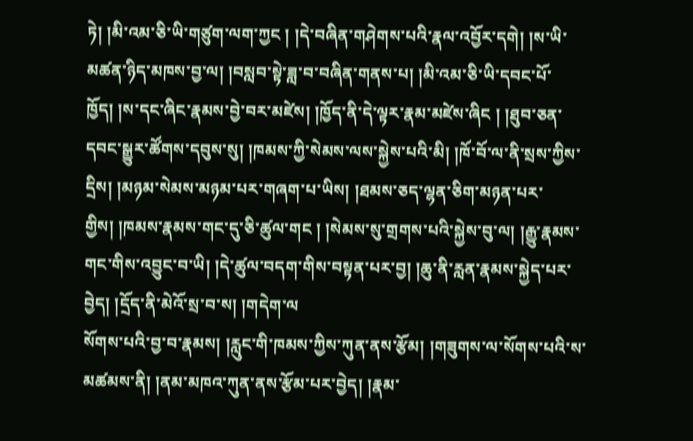ཏེ། །མི་འམ་ཅི་ཡི་གཙུག་ལག་ཀྱང ། །དེ་བཞིན་གཤེགས་པའི་རྣལ་འབྱོར་དགེ། །ས་ཡི་མཚན་ཉིད་མཁས་བྱ་ལ། །བསླབ་སྟེ་ཟླ་བ་བཞིན་གནས་པ། །མི་འམ་ཅི་ཡི་དབང་པོ་ཁྱོད། །ས་དང་ཞིང་རྣམས་བྱེ་བར་མཛེས། །ཁྱོད་ནི་དེ་ལྟར་རྣམ་མཛེས་ཞིང ། །ཐུབ་ཅན་དབང་སྒྱུར་ཚོགས་དབུས་སུ། །ཁམས་ཀྱི་སེམས་ལས་སྐྱེས་པའི་མི། །ཁོ་བོ་ལ་ནི་སྲས་ཀྱིས་དྲིས། །མཉམ་སེམས་མཉམ་པར་གཞག་པ་ཡིས། །ཐམས་ཅད་ལྷན་ཅིག་མཉན་པར་གྱིས། །ཁམས་རྣམས་གང་དུ་ཅི་ཚུལ་གང ། །སེམས་སུ་གྲགས་པའི་སྐྱེས་བུ་ལ། །རྒྱུ་རྣམས་གང་གིས་འབྱུང་བ་ཡི། །དེ་ཚུལ་བདག་གིས་བསྟན་པར་བྱ། །ཆུ་ནི་རླན་རྣམས་སྐྱེད་པར་བྱེད། །དྲོད་ནི་མེའོ་སྲ་བ་ས། །གདེག་ལ
སོགས་པའི་བྱ་བ་རྣམས། །རླུང་གི་ཁམས་ཀྱིས་ཀུན་ནས་རྩོམ། །གཟུགས་ལ་སོགས་པའི་ས་མཚམས་ནི། །ནམ་མཁའ་ཀུན་ནས་རྩོམ་པར་བྱེད། །རྣམ་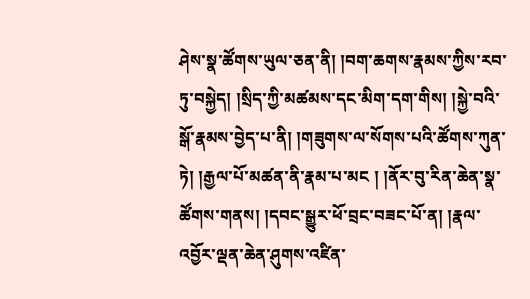ཤེས་སྣ་ཚོགས་ཡུལ་ཅན་ནི། །བག་ཆགས་རྣམས་ཀྱིས་རབ་ཏུ་བསྐྱེད། །སྲིད་ཀྱི་མཚམས་དང་མིག་དག་གིས། །སྐྱེ་བའི་སྒོ་རྣམས་བྱེད་པ་ནི། །གཟུགས་ལ་སོགས་པའི་ཚོགས་ཀུན་ཏེ། །རྒྱལ་པོ་མཚན་ནི་རྣམ་པ་མང ། །ནོར་བུ་རིན་ཆེན་སྣ་ཚོགས་གནས། །དབང་སྒྱུར་ཕོ་བྲང་བཟང་པོ་ན། །རྣལ་འབྱོར་ལྡན་ཆེན་ཤུགས་འཛིན་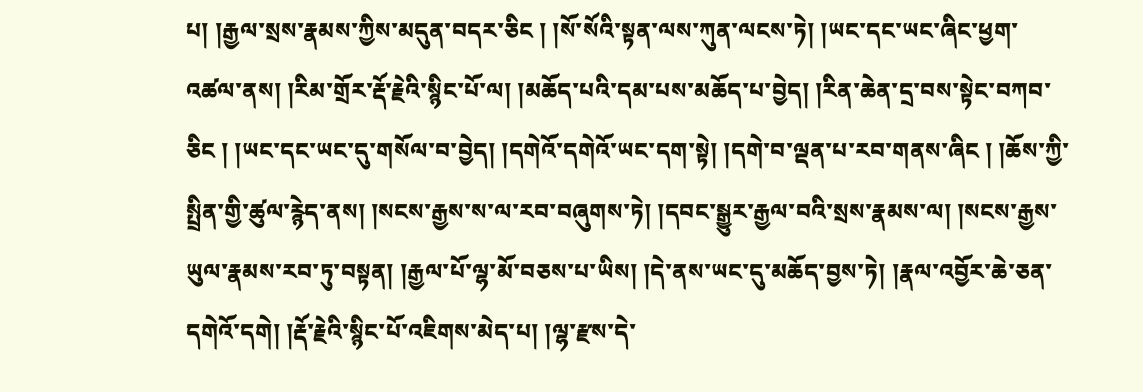པ། །རྒྱལ་སྲས་རྣམས་ཀྱིས་མདུན་བདར་ཅིང ། །སོ་སོའི་སྟན་ལས་ཀུན་ལངས་ཏེ། །ཡང་དང་ཡང་ཞིང་ཕྱག་འཚལ་ནས། །རིམ་གྲོར་རྡོ་རྗེའི་སྙིང་པོ་ལ། །མཆོད་པའི་དམ་པས་མཆོད་པ་བྱེད། །རིན་ཆེན་དྲ་བས་སྟེང་བཀབ་ཅིང ། །ཡང་དང་ཡང་དུ་གསོལ་བ་བྱེད། །དགེའོ་དགེའོ་ཡང་དག་སྟེ། །དགེ་བ་ལྡན་པ་རབ་གནས་ཞིང ། །ཆོས་ཀྱི་སྤྲིན་གྱི་ཚུལ་རྙེད་ནས། །སངས་རྒྱས་ས་ལ་རབ་བཞུགས་ཏེ། །དབང་སྒྱུར་རྒྱལ་བའི་སྲས་རྣམས་ལ། །སངས་རྒྱས་ཡུལ་རྣམས་རབ་ཏུ་བསྟན། །རྒྱལ་པོ་ལྷ་མོ་བཅས་པ་ཡིས། །དེ་ནས་ཡང་དུ་མཆོད་བྱས་ཏེ། །རྣལ་འབྱོར་ཆེ་ཅན་དགེའོ་དགེ། །རྡོ་རྗེའི་སྙིང་པོ་འཇིགས་མེད་པ། །ལྷ་རྫས་དེ་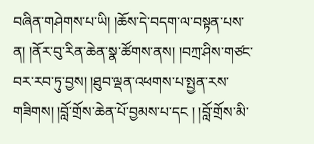བཞིན་གཤེགས་པ་ཡི། །ཆོས་དེ་བདག་ལ་བསྟན་པས་ན། །ནོར་བུ་རིན་ཆེན་སྣ་ཚོགས་ནས། །བཀྲ་ཤིས་གཙང་བར་རབ་ཏུ་བྱས། །ཐུབ་ལྡན་འཕགས་པ་སྤྱན་རས་གཟིགས། །བློ་གྲོས་ཆེན་པོ་བྱམས་པ་དང ། །བློ་གྲོས་མི་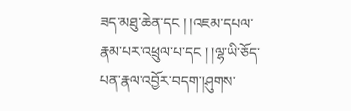ཟད་མཐུ་ཆེན་དང ། །འཇམ་དཔལ་རྣམ་པར་འཕྲུལ་པ་དང ། །ལྷ་ཡི་ཅོད་པན་རྣལ་འབྱོར་བདག་།ཤུགས་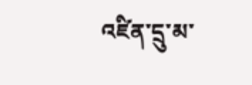འཛིན་དྲུ་མ་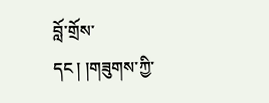བློ་གྲོས་དང ། །གཟུགས་ཀྱི་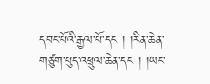དབང་པོའི་རྒྱལ་པོ་དང ། །རིན་ཆེན་གཙུག་པུད་འཕྲུལ་ཆེན་དང ། །ཡང་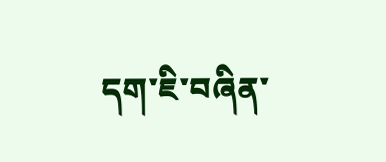དག་ཇི་བཞིན་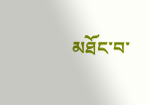མཐོང་བ་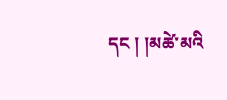དང ། །མཚེ་མའི